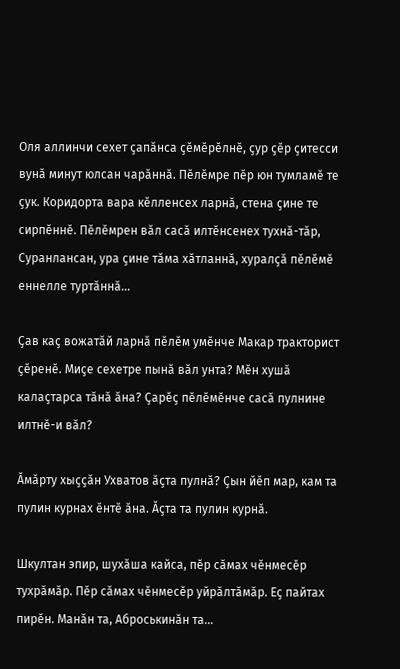Оля аллинчи сехет ҫапӑнса ҫӗмӗрӗлнӗ, ҫур ҫӗр ҫитесси вунӑ минут юлсан чарӑннӑ. Пӗлӗмре пӗр юн тумламӗ те ҫук. Коридорта вара кӗлленсех ларнӑ, стена ҫине те сирпӗннӗ. Пӗлӗмрен вӑл сасӑ илтӗнсенех тухнӑ-тӑр, Суранлансан, ура ҫине тӑма хӑтланнӑ, хуралҫӑ пӗлӗмӗ еннелле туртӑннӑ…

Ҫав каҫ вожатӑй ларнӑ пӗлӗм умӗнче Макар тракторист ҫӗренӗ. Миҫе сехетре пынӑ вӑл унта? Мӗн хушӑ калаҫтарса тӑнӑ ӑна? Ҫарӗҫ пӗлӗмӗнче сасӑ пулнине илтнӗ-и вӑл?

Ӑмӑрту хыҫҫӑн Ухватов ӑҫта пулнӑ? Ҫын йӗп мар, кам та пулин курнах ӗнтӗ ӑна. Ӑҫта та пулин курнӑ.

Шкултан эпир, шухӑша кайса, пӗр сӑмах чӗнмесӗр тухрӑмӑр. Пӗр сӑмах чӗнмесӗр уйрӑлтӑмӑр. Еҫ пайтах пирӗн. Манӑн та, Аброськинӑн та…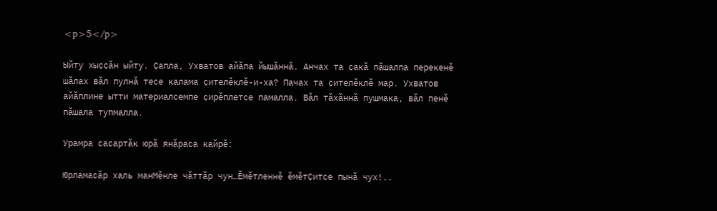<p>5</p>

Ыйту хыҫҫӑн ыйту. Ҫапла, Ухватов айӑпа йышӑннӑ. Анчах та ҫакӑ пӑшалпа перекенӗ шӑлах вӑл пулнӑ тесе калама ҫителӗклӗ-и-ха? Пачах та ҫителӗклӗ мар. Ухватов айӑплине ытти материалсемпе ҫирӗплетсе памалла. Вӑл тӑхӑннӑ пушмака, вӑл пенӗ пӑшала тупмалла.

Урамра сасартӑк юрӑ янӑраса кайрӗ:

Юрламасӑр халь манМӗнле чӑттӑр чун…Ӗмӗтленнӗ ӗмӗтҪитсе пынӑ чух!..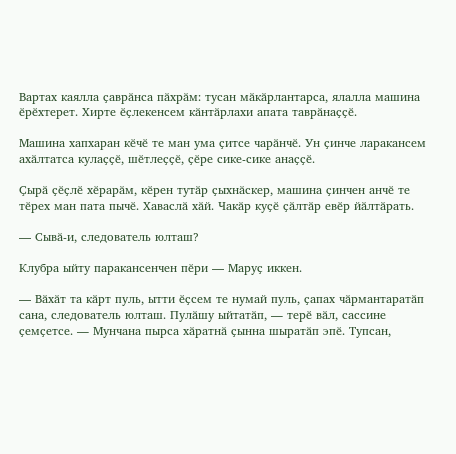Вартах каялла ҫаврӑнса пӑхрӑм: тусан мӑкӑрлантарса, ялалла машина ӗрӗхтерет. Хирте ӗҫлекенсем кӑнтӑрлахи апата таврӑнаҫҫӗ.

Машина хапхаран кӗчӗ те ман ума ҫитсе чарӑнчӗ. Ун ҫинче ларакансем ахӑлтатса кулаҫҫӗ, шӗтлеҫҫӗ, ҫӗре сике-сике анаҫҫӗ.

Ҫырӑ ҫӗҫлӗ хӗрарӑм, кӗрен тутӑр ҫыхнӑскер, машина ҫинчен анчӗ те тӗрех ман пата пычӗ. Хаваслӑ хӑй. Чакӑр куҫӗ ҫӑлтӑр евӗр йӑлтӑрать.

— Сывӑ-и, следователь юлташ?

Клубра ыйту паракансенчен пӗри — Маруҫ иккен.

— Вӑхӑт та кӑрт пуль, ытти ӗҫсем те нумай пуль, ҫапах чӑрмантаратӑп сана, следователь юлташ. Пулӑшу ыйтатӑп, ― терӗ вӑл, сассине ҫемҫетсе. ― Мунчана пырса хӑратнӑ ҫынна шыратӑп эпӗ. Тупсан,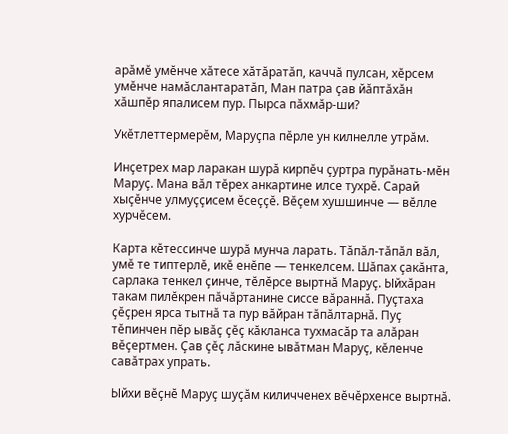арӑмӗ умӗнче хӑтесе хӑтӑратӑп, каччӑ пулсан, хӗрсем умӗнче намӑслантаратӑп, Ман патра ҫав йӑптӑхӑн хӑшпӗр япалисем пур. Пырса пӑхмӑр-ши?

Укӗтлеттермерӗм, Маруҫпа пӗрле ун килнелле утрӑм.

Инҫетрех мар ларакан шурӑ кирпӗч ҫуртра пурӑнать-мӗн Маруҫ. Мана вӑл тӗрех анкартине илсе тухрӗ. Сарай хыҫӗнче улмуҫҫисем ӗсеҫҫӗ. Вӗҫем хушшинче — вӗлле хурчӗсем.

Карта кӗтессинче шурӑ мунча ларать. Тӑпӑл-тӑпӑл вӑл, умӗ те типтерлӗ, икӗ енӗпе — тенкелсем. Шӑпах ҫакӑнта, сарлака тенкел ҫинче, тӗлӗрсе выртнӑ Маруҫ. Ыйхӑран такам пилӗкрен пӑчӑртанине сиссе вӑраннӑ. Пуҫтаха ҫӗҫрен ярса тытнӑ та пур вӑйран тӑпӑлтарнӑ. Пуҫ тӗпинчен пӗр ывӑҫ ҫӗҫ кӑкланса тухмасӑр та алӑран вӗҫертмен. Ҫав ҫӗҫ лӑскине ывӑтман Маруҫ, кӗленче савӑтрах упрать.

Ыйхи вӗҫнӗ Маруҫ шуҫӑм киличченех вӗчӗрхенсе выртнӑ.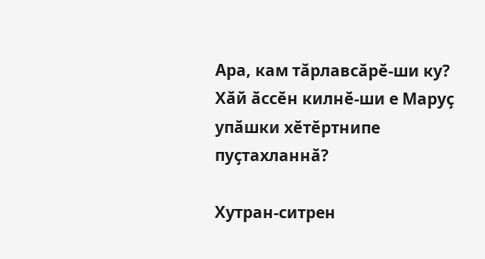Ара, кам тӑрлавсӑрӗ-ши ку? Хӑй ӑссӗн килнӗ-ши е Маруҫ упӑшки хӗтӗртнипе пуҫтахланнӑ?

Хутран-ситрен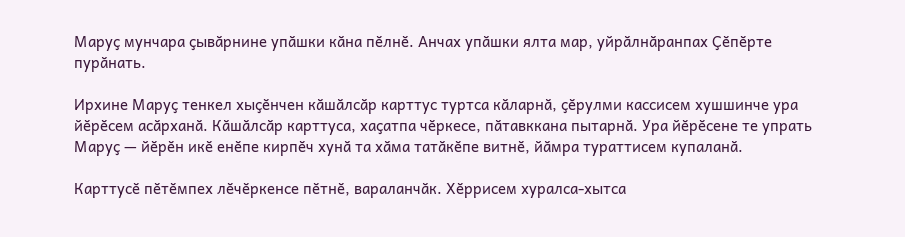Маруҫ мунчара ҫывӑрнине упӑшки кӑна пӗлнӗ. Анчах упӑшки ялта мар, уйрӑлнӑранпах Ҫӗпӗрте пурӑнать.

Ирхине Маруҫ тенкел хыҫӗнчен кӑшӑлсӑр карттус туртса кӑларнӑ, ҫӗрулми кассисем хушшинче ура йӗрӗсем асӑрханӑ. Кӑшӑлсӑр карттуса, хаҫатпа чӗркесе, пӑтавккана пытарнӑ. Ура йӗрӗсене те упрать Маруҫ — йӗрӗн икӗ енӗпе кирпӗч хунӑ та хӑма татӑкӗпе витнӗ, йӑмра тураттисем купаланӑ.

Карттусӗ пӗтӗмпех лӗчӗркенсе пӗтнӗ, вараланчӑк. Хӗррисем хуралса-хытса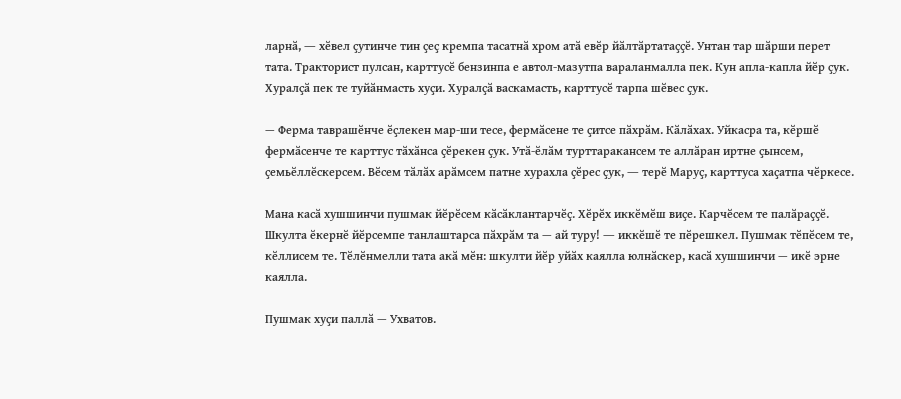ларнӑ, ― хӗвел ҫутинче тин ҫеҫ кремпа тасатнӑ хром атӑ евӗр йӑлтӑртатаҫҫӗ. Унтан тар шӑрши перет тата. Тракторист пулсан, карттусӗ бензинпа е автол-мазутпа вараланмалла пек. Кун апла-капла йӗр ҫук. Хуралҫӑ пек те туйӑнмасть хуҫи. Хуралҫӑ васкамасть, карттусӗ тарпа шӗвес ҫук.

— Ферма таврашӗнче ӗҫлекен мар-ши тесе, фермӑсене те ҫитсе пӑхрӑм. Кӑлӑхах. Уйкасра та, кӗршӗ фермӑсенче те карттус тӑхӑнса ҫӗрекен ҫук. Утӑ-ӗлӑм турттаракансем те аллӑран иртне ҫынсем, ҫемьӗллӗскерсем. Вӗсем тӑлӑх арӑмсем патне хурахла ҫӗрес ҫук, ― терӗ Маруҫ, карттуса хаҫатпа чӗркесе.

Мана касӑ хушшинчи пушмак йӗрӗсем кӑсӑклантарчӗҫ. Хӗрӗх иккӗмӗш виҫе. Карчӗсем те палӑраҫҫӗ. Шкулта ӗкернӗ йӗрсемпе танлаштарса пӑхрӑм та — ай туру! ― иккӗшӗ те пӗрешкел. Пушмак тӗпӗсем те, кӗллисем те. Тӗлӗнмелли тата акӑ мӗн: шкулти йӗр уйӑх каялла юлнӑскер, касӑ хушшинчи — икӗ эрне каялла.

Пушмак хуҫи паллӑ — Ухватов.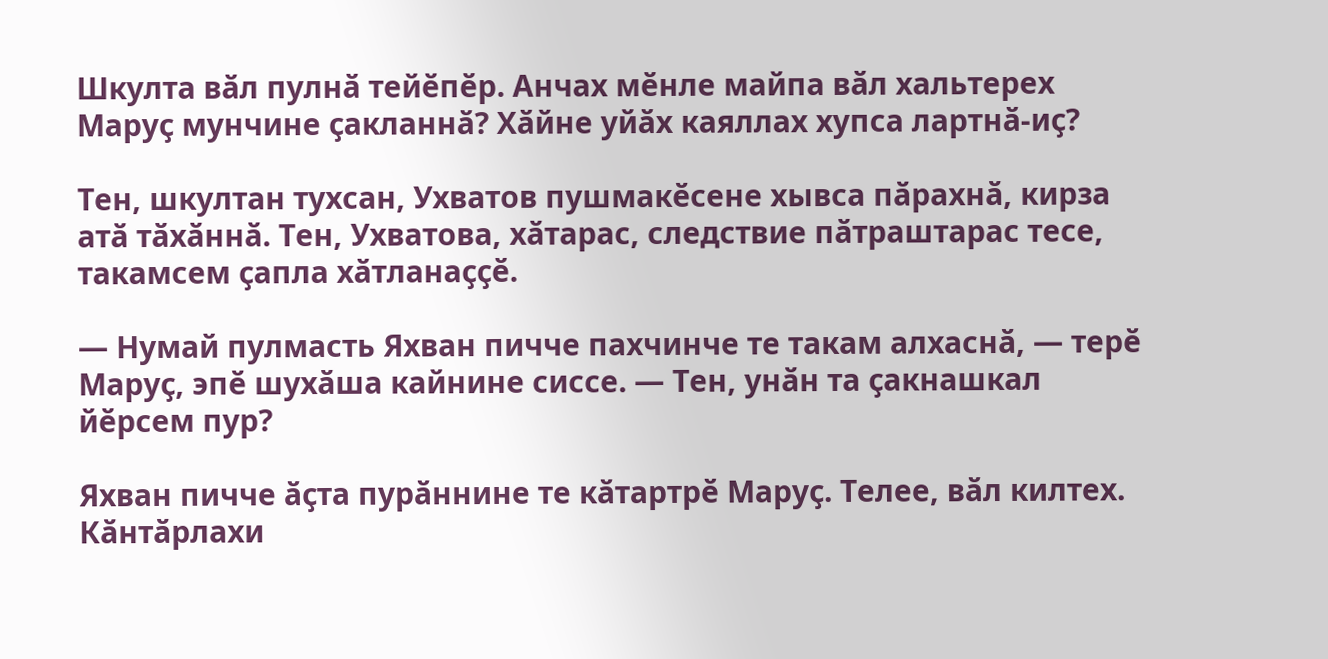Шкулта вӑл пулнӑ тейӗпӗр. Анчах мӗнле майпа вӑл хальтерех Маруҫ мунчине ҫакланнӑ? Хӑйне уйӑх каяллах хупса лартнӑ-иҫ?

Тен, шкултан тухсан, Ухватов пушмакӗсене хывса пӑрахнӑ, кирза атӑ тӑхӑннӑ. Тен, Ухватова, хӑтарас, следствие пӑтраштарас тесе, такамсем ҫапла хӑтланаҫҫӗ.

— Нумай пулмасть Яхван пичче пахчинче те такам алхаснӑ, ― терӗ Маруҫ, эпӗ шухӑша кайнине сиссе. ― Тен, унӑн та ҫакнашкал йӗрсем пур?

Яхван пичче ӑҫта пурӑннине те кӑтартрӗ Маруҫ. Телее, вӑл килтех. Кӑнтӑрлахи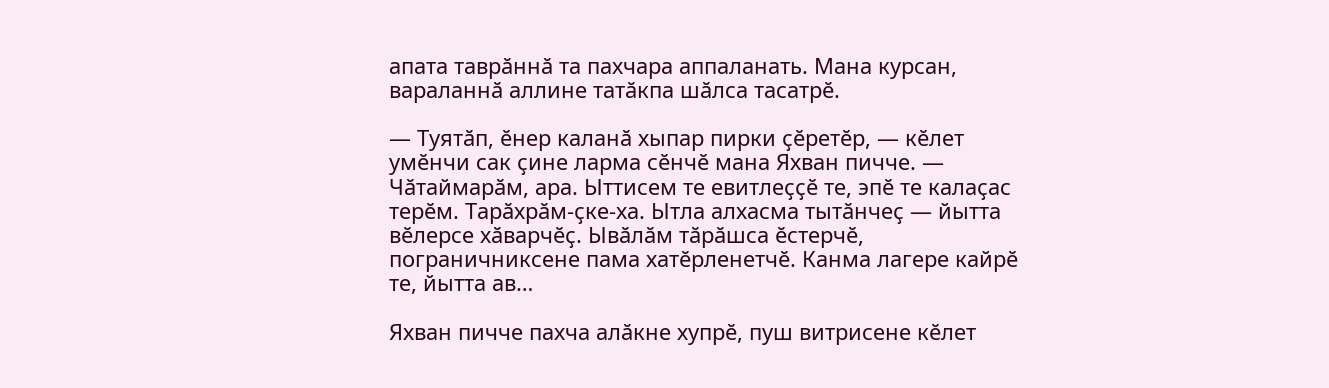апата таврӑннӑ та пахчара аппаланать. Мана курсан, вараланнӑ аллине татӑкпа шӑлса тасатрӗ.

— Туятӑп, ӗнер каланӑ хыпар пирки ҫӗретӗр, ― кӗлет умӗнчи сак ҫине ларма сӗнчӗ мана Яхван пичче. ― Чӑтаймарӑм, ара. Ыттисем те евитлеҫҫӗ те, эпӗ те калаҫас терӗм. Тарӑхрӑм-ҫке-ха. Ытла алхасма тытӑнчеҫ — йытта вӗлерсе хӑварчӗҫ. Ывӑлӑм тӑрӑшса ӗстерчӗ, пограничниксене пама хатӗрленетчӗ. Канма лагере кайрӗ те, йытта ав…

Яхван пичче пахча алӑкне хупрӗ, пуш витрисене кӗлет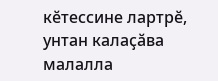кӗтессине лартрӗ, унтан калаҫӑва малалла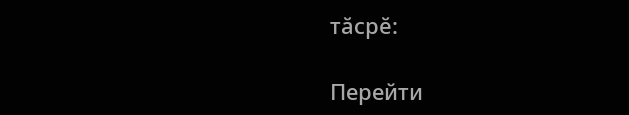тӑсрӗ:

Перейти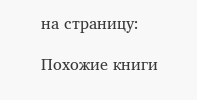на страницу:

Похожие книги